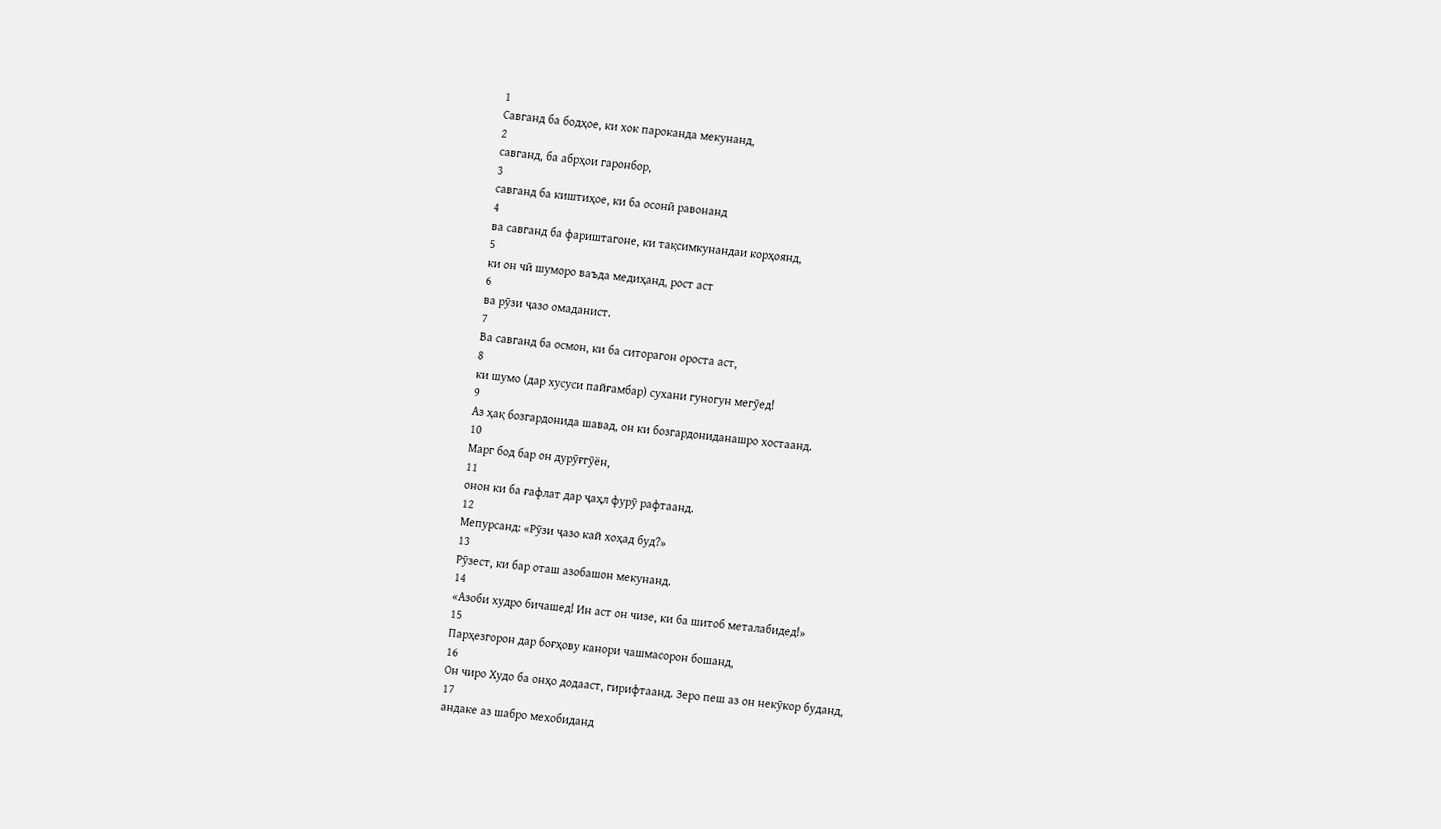1
Савганд ба бодҳое, ки хок пароканда мекунанд,
2
савганд, ба абрҳои гаронбор,
3
савганд ба киштиҳое, ки ба осонӣ равонанд
4
ва савганд ба фариштагоне, ки тақсимкунандаи корҳоянд,
5
ки он чӣ шуморо ваъда медиҳанд, рост аст
6
ва рӯзи ҷазо омаданист.
7
Ва савганд ба осмон, ки ба ситорагон ороста аст,
8
ки шумо (дар хусуси пайғамбар) сухани гуногун мегӯед!
9
Аз ҳақ бозгардонида шавад, он ки бозгардониданашро хостаанд.
10
Марг бод бар он дурӯғгӯён,
11
онон ки ба ғафлат дар ҷаҳл фурӯ рафтаанд.
12
Мепурсанд: «Рӯзи ҷазо кай хоҳад буд?»
13
Рӯзест, ки бар оташ азобашон мекунанд.
14
«Азоби худро бичашед! Ин аст он чизе, ки ба шитоб металабидед!»
15
Парҳезгорон дар боғҳову канори чашмасорон бошанд,
16
Он чиро Худо ба онҳо додааст, гирифтаанд. Зеро пеш аз он некӯкор буданд,
17
андаке аз шабро мехобиданд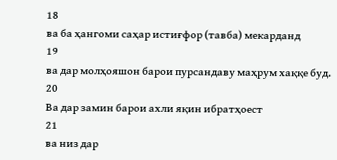18
ва ба ҳангоми саҳар истиғфор (тавба) мекарданд
19
ва дар молҳояшон барои пурсандаву маҳрум хаққе буд.
20
Ва дар замин барои ахли яқин ибратҳоест
21
ва низ дар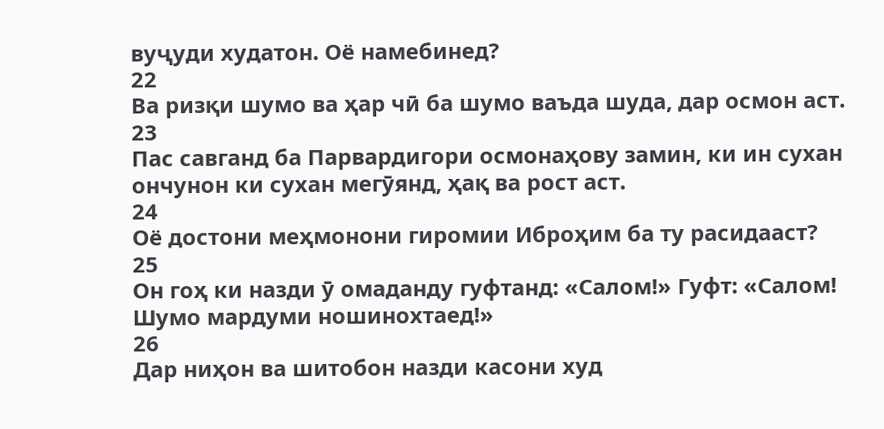вуҷуди худатон. Оё намебинед?
22
Ва ризқи шумо ва ҳар чӣ ба шумо ваъда шуда, дар осмон аст.
23
Пас савганд ба Парвардигори осмонаҳову замин, ки ин сухан ончунон ки сухан мегӯянд, ҳақ ва рост аст.
24
Оё достони меҳмонони гиромии Иброҳим ба ту расидааст?
25
Он гоҳ ки назди ӯ омаданду гуфтанд: «Салом!» Гуфт: «Салом! Шумо мардуми ношинохтаед!»
26
Дар ниҳон ва шитобон назди касони худ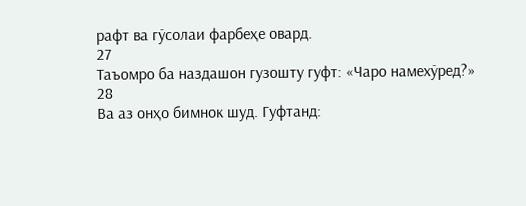рафт ва гӯсолаи фарбеҳе овард.
27
Таъомро ба наздашон гузошту гуфт: «Чаро намехӯред?»
28
Ва аз онҳо бимнок шуд. Гуфтанд: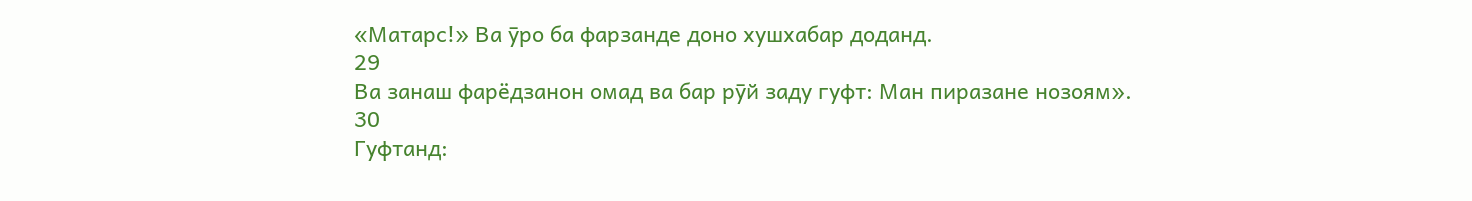«Матарс!» Ва ӯро ба фарзанде доно хушхабар доданд.
29
Ва занаш фарёдзанон омад ва бар рӯй заду гуфт: Ман пиразане нозоям».
30
Гуфтанд: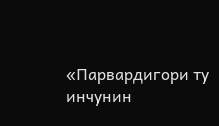«Парвардигори ту инчунин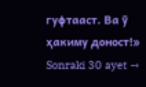гуфтааст. Ва ӯ ҳакиму доност!»
Sonraki 30 ayet →